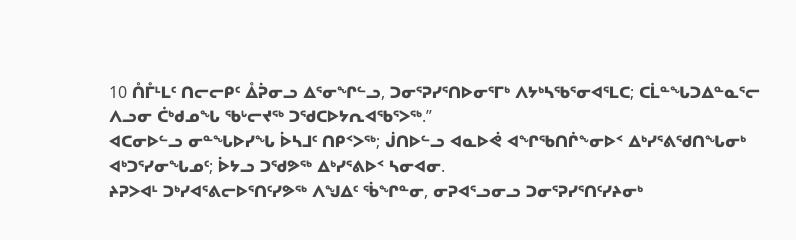10 ᑍᒤᒻᒪᑦ ᑎᓕᓕᑭᑦ ᐂᕉᓂᓗ ᐃᕐᓂᖏᓪᓗ, ᑐᓂᕐᕈᓯᕐᑎᐅᓂᕐᒥᒃ ᐱᔭᒃᓴᖃᕐᓂᐊᕐᒪᑕ; ᑕᒫᓐᖓᑐᐃᓐᓇᕐᓕ ᐱᓗᓂ ᑖᒃᑯᓄᖓ ᖃᒡᓕᔪᖅ ᑐᖁᑕᐅᔭᕆᐊᖃᕐᐳᖅ.”
ᐊᑕᓂᐅᓪᓗ ᓂᓐᖓᐅᓯᖓ ᐆᓴᒧᑦ ᑎᑭᑉᐳᖅ; ᒎᑎᐅᓪᓗ ᐊᓇᐅᕚ ᐊᖏᖃᑎᒌᖕᓂᐅᑉ ᐃᒃᓯᕐᕕᖁᑎᖓᓂᒃ ᐊᒃᑐᕐᓯᓂᖓᓄᑦ; ᐆᔭᓗ ᑐᖁᕗᖅ ᐃᒃᓯᕐᕕᐅᑉ ᓴᓂᐊᓂ.
ᔨᕈᐳᐊᒻ ᑐᒃᓯᐊᕐᕕᓕᐅᕐᑎᑦᓯᕗᖅ ᐱᖑᐃᑦ ᖄᖏᓐᓂ, ᓂᕈᐊᕐᓗᓂᓗ ᑐᓂᕐᕈᓯᕐᑎᑦᓯᔨᓂᒃ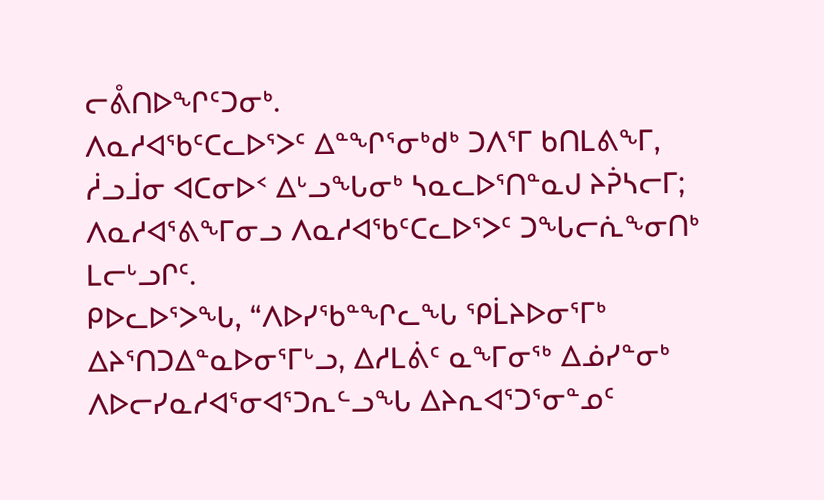ᓕᕔᑎᐅᖏᑦᑐᓂᒃ.
ᐱᓇᓱᐊᖃᑦᑕᓚᐅᕐᐳᑦ ᐃᓐᖏᕐᓂᒃᑯᒃ ᑐᐱᕐᒥ ᑲᑎᒪᕕᖕᒥ, ᓲᓗᒨᓂ ᐊᑕᓂᐅᑉ ᐃᒡᓗᖓᓂᒃ ᓴᓇᓚᐅᕐᑎᓐᓇᒍ ᔨᕉᓴᓕᒥ; ᐱᓇᓱᐊᕐᕕᖕᒥᓂᓗ ᐱᓇᓱᐊᖃᑦᑕᓚᐅᕐᐳᑦ ᑐᖓᓕᕇᖕᓂᑎᒃ ᒪᓕᒡᓗᒋᑦ.
ᑭᐅᓚᐅᕐᐳᖓ, “ᐱᐅᓯᖃᓐᖏᓚᖓ ᕿᒫᔨᐅᓂᕐᒥᒃ ᐃᔨᕐᑎᑐᐃᓐᓇᐅᓂᕐᒥᒡᓗ, ᐃᓱᒪᕖᑦ ᓇᖕᒥᓂᖅ ᐃᓅᓯᓐᓂᒃ ᐱᐅᓕᓯᓇᓱᐊᕐᓂᐊᕐᑐᕆᓪᓗᖓ ᐃᔨᕆᐊᕐᑐᕐᓂᓐᓄᑦ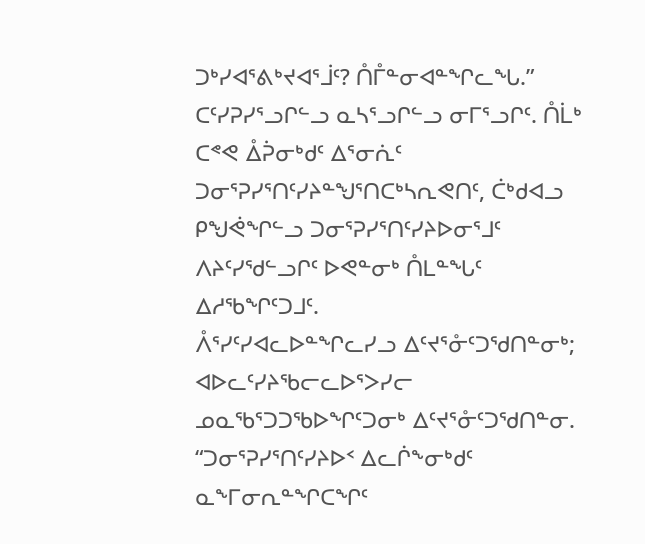ᑐᒃᓯᐊᕐᕕᒃᔪᐊᕐᒨᑦ? ᑍᒤᓐᓂᐊᓐᖏᓚᖓ.”
ᑕᑦᓯᕈᓯᕐᓗᒋᓪᓗ ᓇᓴᕐᓗᒋᓪᓗ ᓂᒥᕐᓗᒋᑦ. ᑍᒫᒃ ᑕᕝᕙ ᐂᕉᓂᒃᑯᑦ ᐃᕐᓂᕇᑦ ᑐᓂᕐᕈᓯᕐᑎᑦᓯᔨᓐᖑᕐᑎᑕᒃᓴᕆᕙᑎᑦ, ᑖᒃᑯᐊᓗ ᑭᖑᕚᖏᓪᓗ ᑐᓂᕐᕈᓯᕐᑎᑦᓯᔨᐅᓂᕐᒧᑦ ᐱᔨᑦᓯᖁᓪᓗᒋᑦ ᐅᕙᓐᓂᒃ ᑍᒪᓐᖓᑦ ᐃᓱᖃᖏᑦᑐᒧᑦ.
ᐰᕐᓯᑦᓯᐊᓚᐅᓐᖏᓚᓯᓗ ᐃᑦᔪᕐᓁᑦᑐᖁᑎᓐᓂᒃ; ᐊᐅᓚᑦᓯᔨᖃᓕᓚᐅᕐᐳᓯᓕ ᓄᓇᖃᕐᑐᑐᖃᐅᖏᑦᑐᓂᒃ ᐃᑦᔪᕐᓁᑦᑐᖁᑎᓐᓂ.
“ᑐᓂᕐᕈᓯᕐᑎᑦᓯᔨᐅᑉ ᐃᓚᒌᖕᓂᒃᑯᑦ ᓇᖕᒥᓂᕆᓐᖏᑕᖏᑦ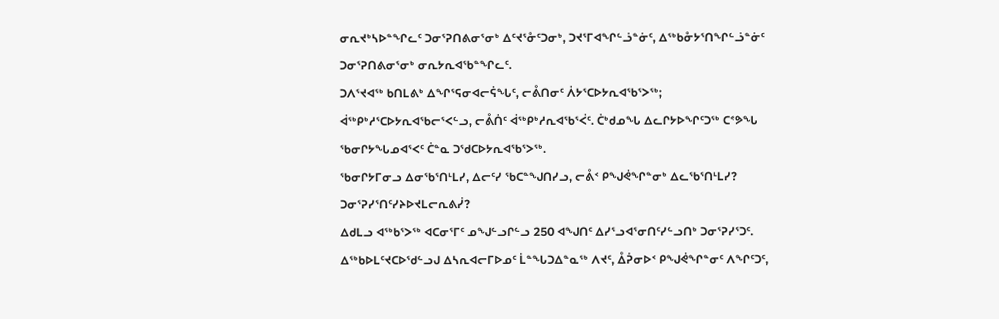ᓂᕆᔪᒃᓴᐅᓐᖏᓚᑦ ᑐᓂᕐᕈᑎᕕᓂᕐᓂᒃ ᐃᑦᔪᕐᓁᑦᑐᓂᒃ, ᑐᔪᕐᒥᐊᖏᓪᓘᓐᓃᑦ, ᐃᖅᑲᓁᔭᕐᑎᖏᓪᓘᓐᓃᑦ ᑐᓂᕐᕈᑎᕕᓂᕐᓂᒃ ᓂᕆᔭᕆᐊᖃᓐᖏᓚᑦ.
ᑐᐱᕐᔪᐊᖅ ᑲᑎᒪᕕᒃ ᐃᖏᕐᕋᓂᐊᓕᕌᖓᑦ, ᓕᕔᑎᓂᑦ ᐲᔭᕐᑕᐅᔭᕆᐊᖃᕐᐳᖅ; ᐋᖅᑭᒃᓱᕐᑕᐅᔭᕆᐊᖃᓕᕐᐸᓪᓗ, ᓕᕔᑏᑦ ᐋᖅᑭᒃᓱᕆᐊᖃᕐᐹᑦ. ᑖᒃᑯᓄᖓ ᐃᓚᒋᔭᐅᖏᑦᑐᖅ ᑕᕝᕗᖓ ᖃᓂᒋᔭᖓᓄᐊᕐᐸᑦ ᑖᓐᓇ ᑐᖁᑕᐅᔭᕆᐊᖃᕐᐳᖅ.
ᖃᓂᒋᔭᒥᓂᓗ ᐃᓂᖃᕐᑎᒻᒪᓯ, ᐃᓕᑦᓯ ᖃᑕᓐᖑᑎᓯᓗ, ᓕᕔᑉ ᑭᖑᕚᖏᓐᓂᒃ ᐃᓚᖃᕐᑎᒻᒪᓯ? ᑐᓂᕐᕈᓯᕐᑎᑦᓯᔨᐅᔪᒪᓕᕆᕕᓰ?
ᐃᑯᒪᓗ ᐊᖅᑲᕐᐳᖅ ᐊᑕᓂᕐᒥᑦ ᓄᖑᓪᓗᒋᓪᓗ 250 ᐊᖑᑎᑦ ᐃᓯᕐᓗᐊᕐᓂᑎᑦᓯᓪᓗᑎᒃ ᑐᓂᕐᕈᓯᕐᑐᑦ.
ᐃᖅᑲᐅᒪᑦᔪᑕᐅᖁᓪᓗᒍ ᐃᓴᕆᐊᓕᒥᐅᓄᑦ ᒫᓐᖓᑐᐃᓐᓇᖅ ᐱᔪᑦ, ᐂᕉᓂᐅᑉ ᑭᖑᕚᖏᓐᓂᑦ ᐱᖏᑦᑐᑦ,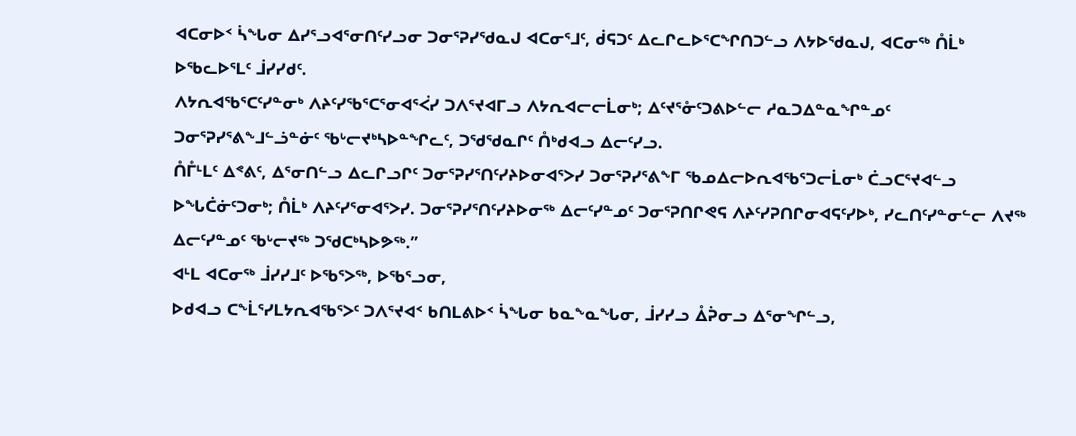ᐊᑕᓂᐅᑉ ᓵᖓᓂ ᐃᓯᕐᓗᐊᕐᓂᑎᑦᓯᓗᓂ ᑐᓂᕐᕈᓯᖁᓇᒍ ᐊᑕᓂᕐᒧᑦ, ᑰᕋᑐᑦ ᐃᓚᒋᓚᐅᕐᑕᖏᑎᑐᓪᓗ ᐱᔭᐅᖁᓇᒍ, ᐊᑕᓂᖅ ᑍᒫᒃ ᐅᖃᓚᐅᕐᒪᑦ ᒨᓯᓯᑯᑦ.
ᐱᔭᕆᐊᖃᕐᑕᑦᓯᓐᓂᒃ ᐱᔨᑦᓯᖃᕐᑕᕐᓂᐊᕐᐹᓯ ᑐᐱᕐᔪᐊᒥᓗ ᐱᔭᕆᐊᓕᓕᒫᓂᒃ; ᐃᑦᔪᕐᓁᑦᑐᕕᐅᓪᓕ ᓱᓇᑐᐃᓐᓇᖏᓐᓄᑦ ᑐᓂᕐᕈᓯᕐᕕᖕᒧᓪᓘᓐᓃᑦ ᖃᒡᓕᔪᒃᓴᐅᓐᖏᓚᑦ, ᑐᖁᖁᓇᒋᑦ ᑍᒃᑯᐊᓗ ᐃᓕᑦᓯᓗ.
ᑍᒤᒻᒪᑦ ᐃᕝᕕᑦ, ᐃᕐᓂᑎᓪᓗ ᐃᓚᒋᓗᒋᑦ ᑐᓂᕐᕈᓯᕐᑎᑦᓯᔨᐅᓂᐊᕐᐳᓯ ᑐᓂᕐᕈᓯᕐᕕᖕᒥ ᖃᓄᐃᓕᐅᕆᐊᖃᕐᑐᓕᒫᓂᒃ ᑖᓗᑕᕐᔪᐊᓪᓗ ᐅᖓᑖᓃᑦᑐᓂᒃ; ᑍᒫᒃ ᐱᔨᑦᓯᕐᓂᐊᕐᐳᓯ. ᑐᓂᕐᕈᓯᕐᑎᑦᓯᔨᐅᓂᖅ ᐃᓕᑦᓯᓐᓄᑦ ᑐᓂᕐᕈᑎᒋᕙᕋ ᐱᔨᑦᓯᕈᑎᒋᓂᐊᕋᑦᓯᐅᒃ, ᓯᓚᑎᑦᓯᓐᓂᓪᓕ ᐱᔪᖅ ᐃᓕᑦᓯᓐᓄᑦ ᖃᒡᓕᔪᖅ ᑐᖁᑕᒃᓴᐅᕗᖅ.”
ᐊᒻᒪ ᐊᑕᓂᖅ ᒨᓯᓯᒧᑦ ᐅᖃᕐᐳᖅ, ᐅᖃᕐᓗᓂ,
ᐅᑯᐊᓗ ᑕᖕᒫᕐᓯᒪᔭᕆᐊᖃᕐᐳᑦ ᑐᐱᕐᔪᐊᑉ ᑲᑎᒪᕕᐅᑉ ᓵᖓᓂ ᑲᓇᖕᓇᖓᓂ, ᒨᓯᓯᓗ ᐂᕉᓂᓗ ᐃᕐᓂᖏᓪᓗ,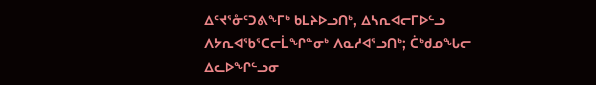ᐃᑦᔪᕐᓁᑦᑐᕕᖕᒥᒃ ᑲᒪᔨᐅᓗᑎᒃ, ᐃᓴᕆᐊᓕᒥᐅᓪᓗ ᐱᔭᕆᐊᖃᕐᑕᓕᒫᖏᓐᓂᒃ ᐱᓇᓱᐊᕐᓗᑎᒃ; ᑖᒃᑯᓄᖓᓕ ᐃᓚᐅᖏᓪᓗᓂ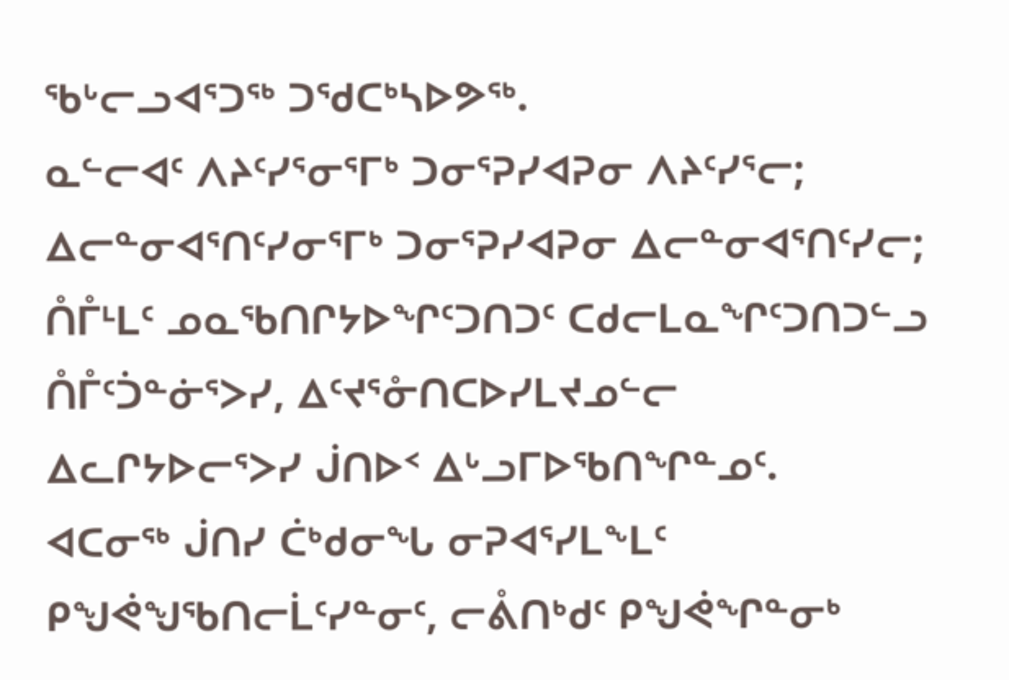ᖃᒡᓕᓗᐊᕐᑐᖅ ᑐᖁᑕᒃᓴᐅᕗᖅ.
ᓇᓪᓕᐊᑦ ᐱᔨᑦᓯᕐᓂᕐᒥᒃ ᑐᓂᕐᕈᓯᐊᕈᓂ ᐱᔨᑦᓯᕐᓕ; ᐃᓕᓐᓂᐊᕐᑎᑦᓯᓂᕐᒥᒃ ᑐᓂᕐᕈᓯᐊᕈᓂ ᐃᓕᓐᓂᐊᕐᑎᑦᓯᓕ;
ᑍᒤᒻᒪᑦ ᓄᓇᖃᑎᒋᔭᐅᖏᑦᑐᑎᑐᑦ ᑕᑯᓕᒪᓇᖏᑦᑐᑎᑐᓪᓗ ᑍᒤᑦᑑᓐᓃᕐᐳᓯ, ᐃᑦᔪᕐᓁᑎᑕᐅᓯᒪᔪᓄᓪᓕ ᐃᓚᒋᔭᐅᓕᕐᐳᓯ ᒎᑎᐅᑉ ᐃᒡᓗᒥᐅᖃᑎᖏᓐᓄᑦ.
ᐊᑕᓂᖅ ᒎᑎᓯ ᑖᒃᑯᓂᖓ ᓂᕈᐊᕐᓯᒪᖕᒪᑦ ᑭᖑᕚᖑᖃᑎᓕᒫᑦᓯᓐᓂᑦ, ᓕᕔᑎᒃᑯᑦ ᑭᖑᕚᖏᓐᓂᒃ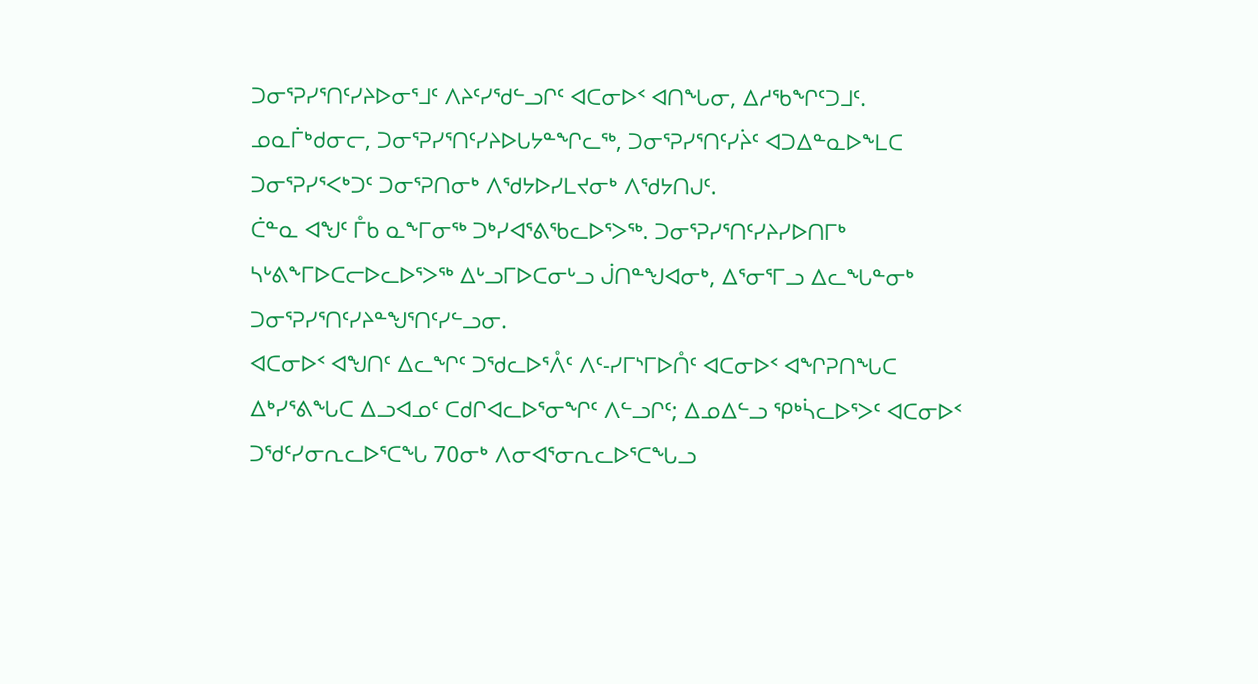ᑐᓂᕐᕈᓯᕐᑎᑦᓯᔨᐅᓂᕐᒧᑦ ᐱᔨᑦᓯᖁᓪᓗᒋᑦ ᐊᑕᓂᐅᑉ ᐊᑎᖓᓂ, ᐃᓱᖃᖏᑦᑐᒧᑦ.
ᓄᓇᒦᒃᑯᓂᓕ, ᑐᓂᕐᕈᓯᕐᑎᑦᓯᔨᐅᒐᔭᓐᖏᓚᖅ, ᑐᓂᕐᕈᓯᕐᑎᑦᓯᔩᑦ ᐊᑐᐃᓐᓇᐅᖕᒪᑕ ᑐᓂᕐᕈᓯᕐᐸᒃᑐᑦ ᑐᓂᕐᕈᑎᓂᒃ ᐱᖁᔭᐅᓯᒪᔪᓂᒃ ᐱᖁᔭᑎᒍᑦ.
ᑖᓐᓇ ᐊᖑᑦ ᒤᑲ ᓇᖕᒥᓂᖅ ᑐᒃᓯᐊᕐᕕᖃᓚᐅᕐᐳᖅ. ᑐᓂᕐᕈᓯᕐᑎᑦᓯᔨᓯᐅᑎᒥᒃ ᓴᒡᕕᖕᒥᐅᑕᓕᐅᓚᐅᕐᐳᖅ ᐃᒡᓗᒥᐅᑕᓂᒡᓗ ᒎᑎᓐᖑᐊᓂᒃ, ᐃᕐᓂᕐᒥᓗ ᐃᓚᖓᓐᓂᒃ ᑐᓂᕐᕈᓯᕐᑎᑦᓯᔨᓐᖑᕐᑎᑦᓯᓪᓗᓂ.
ᐊᑕᓂᐅᑉ ᐊᖑᑎᑦ ᐃᓚᖏᑦ ᑐᖁᓚᐅᕐᐰᑦ ᐱᑦ-ᓯᒥᔅᒥᐅᑍᑦ ᐊᑕᓂᐅᑉ ᐊᖏᕈᑎᖓᑕ ᐃᒃᓯᕐᕕᖓᑕ ᐃᓗᐊᓄᑦ ᑕᑯᒋᐊᓚᐅᕐᓂᖏᑦ ᐱᓪᓗᒋᑦ; ᐃᓄᐃᓪᓗ ᕿᒃᓵᓚᐅᕐᐳᑦ ᐊᑕᓂᐅᑉ ᑐᖁᑦᓯᓂᕆᓚᐅᕐᑕᖓ 70ᓂᒃ ᐱᓂᐊᕐᓂᕆᓚᐅᕐᑕᖓᓗ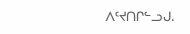ᐱᑦᔪᑎᒋᓪᓗᒍ.